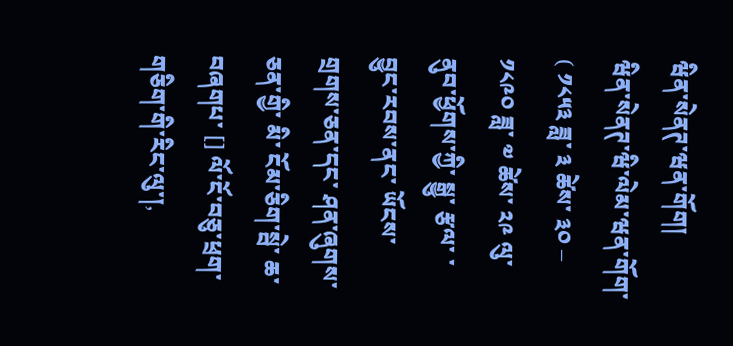ཝིན་སེནཊ་ཝན་གོག།
ཝིན་སེནཊ་ཝི་ལེམ་ཝན་གོག་ ( ༡༨༥༣ ཟླ་ ༣ ཚེས་ ༣༠ – ༡༨༩༠ ཟླ་ ༧ ཚེས་ ༢༩ ལུ་ ནུབ་ཕྱོགས་ཀྱི་ སྒྱུ་ རྩལ་ ་ བྱུང་རབས་ནང་ ཡོངས་གྲགས་ཅན་དང་ ཤན་ཞུགས་ཅན་གྱི་ མི་ ངོམ་ཅིག་སྦེ་ ཆ་བཞགཔ་ [] ལོ་ངོ་བཅུ་ཕྲག་གཅིག་གི་རིང་ལུ་།,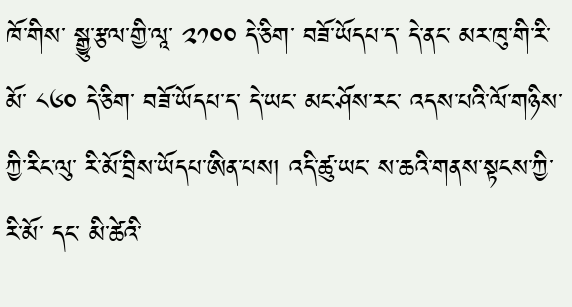ཁོ་གིས་ སྒྱུ་རྩལ་གྱི་ལཱ་ ༢༡༠༠ དེ་ཅིག་ བཟོ་ཡོདཔ་ད་ དེ་ནང་ མར་ཁུ་གི་རི་མོ་ ༨༦༠ དེ་ཅིག་ བཟོ་ཡོདཔ་ད་ དེ་ཡང་ མང་ཤོས་རང་ འདས་པའི་ལོ་གཉིས་ཀྱི་རིང་ལུ་ རི་མོ་བྲིས་ཡོདཔ་ཨིན་པས། འདི་ཚུ་ཡང་ ས་ཆའི་གནས་སྟངས་ཀྱི་རི་མོ་ དང་ མི་ཚེའི་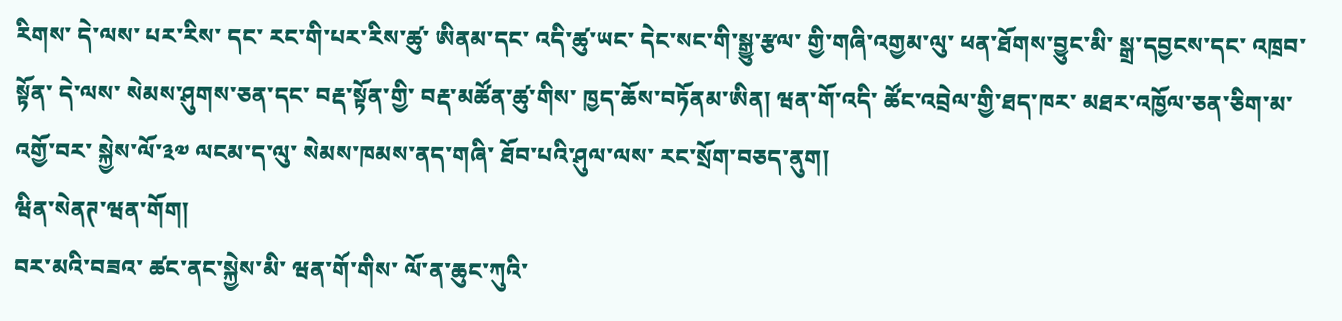རིགས་ དེ་ལས་ པར་རིས་ དང་ རང་གི་པར་རིས་ཚུ་ ཨིནམ་དང་ འདི་ཚུ་ཡང་ དེང་སང་གི་སྒྱུ་རྩལ་ གྱི་གཞི་འགྱམ་ལུ་ ཕན་ཐོགས་བྱུང་མི་ སྒྲ་དབྱངས་དང་ འཁྲབ་སྟོན་ དེ་ལས་ སེམས་ཤུགས་ཅན་དང་ བརྡ་སྟོན་གྱི་ བརྡ་མཚོན་ཚུ་གིས་ ཁྱད་ཆོས་བཏོནམ་ཨིན། ཝན་གོ་འདི་ ཚོང་འབྲེལ་གྱི་ཐད་ཁར་ མཐར་འཁྱོལ་ཅན་ཅིག་མ་འགྱོ་བར་ སྐྱེས་ལོ་༣༧ ལངམ་ད་ལུ་ སེམས་ཁམས་ནད་གཞི་ ཐོབ་པའི་ཤུལ་ལས་ རང་སྲོག་བཅད་ནུག།
ཝིན་སེནཊ་ཝན་གོག།
བར་མའི་བཟའ་ ཚང་ནང་སྐྱེས་མི་ ཝན་གོ་གིས་ ལོ་ན་ཆུང་ཀུའི་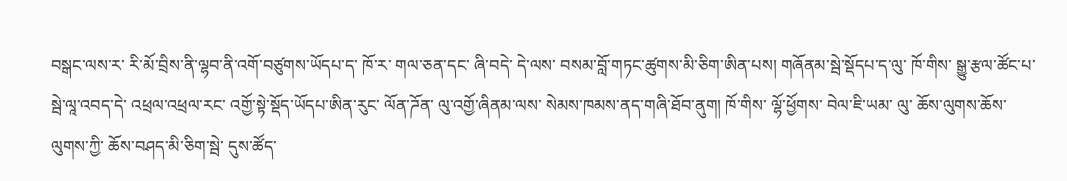བསྒང་ལས་ར་ རི་མོ་བྲིས་ནི་ལྷབ་ནི་འགོ་བཙུགས་ཡོདཔ་ད་ ཁོ་ར་ གལ་ཅན་དང་ ཞི་བདེ་ དེ་ལས་ བསམ་བློ་གཏང་ཚུགས་མི་ཅིག་ཨིན་པས། གཞོནམ་སྦེ་སྡོདཔ་ད་ལུ་ ཁོ་གིས་ སྒྱུ་རྩལ་ཚོང་པ་ སྦེ་ལཱ་འབད་དེ་ འཕྲལ་འཕྲལ་རང་ འགྱོ་སྟེ་སྡོད་ཡོདཔ་ཨིན་རུང་ ལོན་ཌོན་ ལུ་འགྱོ་ཞིནམ་ལས་ སེམས་ཁམས་ནད་གཞི་ཐོབ་ནུག། ཁོ་གིས་ ལྷོ་ཕྱོགས་ བེལ་ཇི་ཡམ་ ལུ་ ཆོས་ལུགས་ཆོས་ལུགས་ཀྱི་ ཆོས་བཤད་མི་ཅིག་སྦེ་ དུས་ཚོད་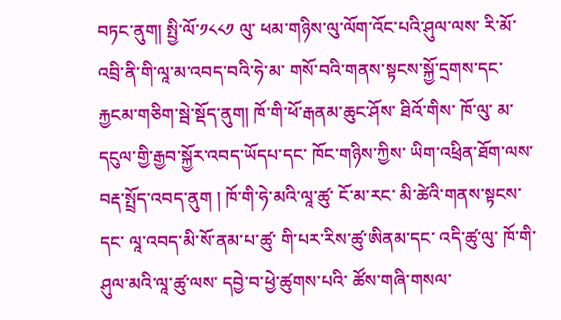བཏང་ནུག། སྤྱི་ལོ་༡༨༨༡ ལུ་ ཕམ་གཉིས་ལུ་ལོག་འོང་པའི་ཤུལ་ལས་ རི་མོ་འབྲི་ནི་གི་ལཱ་མ་འབད་བའི་ཧེ་མ་ གསོ་བའི་གནས་སྟངས་སྐྱོ་དྲགས་དང་ རྐྱངམ་གཅིག་སྦེ་སྡོད་ནུག། ཁོ་གི་ཕོ་རྒནམ་ཆུང་ཤོས་ ཐིའོ་གིས་ ཁོ་ལུ་ མ་དངུལ་གྱི་རྒྱབ་སྐྱོར་འབད་ཡོདཔ་དང་ ཁོང་གཉིས་ཀྱིས་ ཡིག་འཕྲིན་ཐོག་ལས་ བརྡ་སྤྲོད་འབད་ནུག ། ཁོ་གི་ཧེ་མའི་ལཱ་ཚུ་ ངོ་མ་རང་ མི་ཚེའི་གནས་སྟངས་ དང་ ལཱ་འབད་མི་སོ་ནམ་པ་ཚུ་ གི་པར་རིས་ཚུ་ཨིནམ་དང་ འདི་ཚུ་ལུ་ ཁོ་གི་ཤུལ་མའི་ལཱ་ཚུ་ལས་ དབྱེ་བ་ཕྱེ་ཚུགས་པའི་ ཚོས་གཞི་གསལ་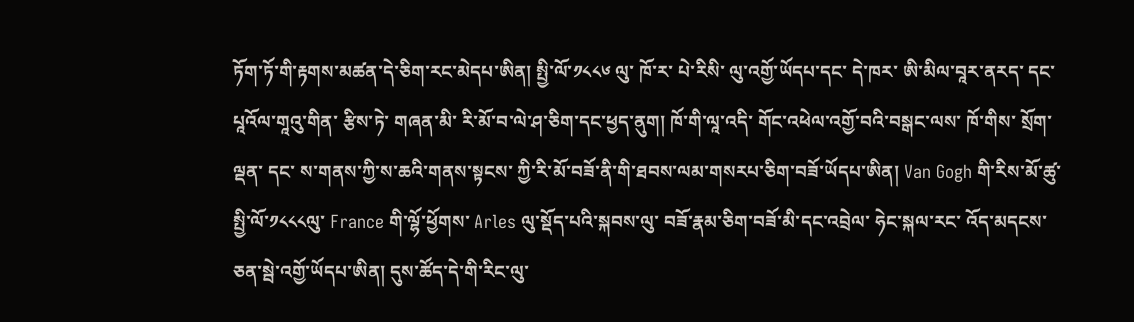ཏོག་ཏོ་གི་རྟགས་མཚན་དེ་ཅིག་རང་མེདཔ་ཨིན། སྤྱི་ལོ་༡༨༨༦ ལུ་ ཁོ་ར་ པེ་རིསི་ ལུ་འགྱོ་ཡོདཔ་དང་ དེ་ཁར་ ཨི་མིལ་བཱར་ནརད་ དང་ པཱའོལ་གཱའུ་གིན་ རྩིས་ཏེ་ གཞན་མི་ རི་མོ་བ་ལེ་ཤ་ཅིག་དང་ཕྱད་ནུག། ཁོ་གི་ལཱ་འདི་ གོང་འཕེལ་འགྱོ་བའི་བསྒང་ལས་ ཁོ་གིས་ སྲོག་ལྡན་ དང་ ས་གནས་ཀྱི་ས་ཆའི་གནས་སྟངས་ ཀྱི་རི་མོ་བཟོ་ནི་གི་ཐབས་ལམ་གསརཔ་ཅིག་བཟོ་ཡོདཔ་ཨིན། Van Gogh གི་རིས་མོ་ཚུ་ སྤྱི་ལོ་༡༨༨༨ལུ་ France གི་ལྷོ་ཕྱོགས་ Arles ལུ་སྡོད་པའི་སྐབས་ལུ་ བཟོ་རྣམ་ཅིག་བཟོ་མི་དང་འབྲེལ་ ཧེང་སྐལ་རང་ འོད་མདངས་ཅན་སྦེ་འགྱོ་ཡོདཔ་ཨིན། དུས་ཚོད་དེ་གི་རིང་ལུ་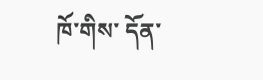ཁོ་གིས་ དོན་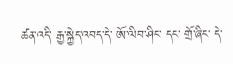ཚན་འདི་ རྒྱ་སྐྱེད་འབད་དེ་ ཨོ་ལིབ་ཤིང་ དང་ གྲོ་ཞིང་ དེ་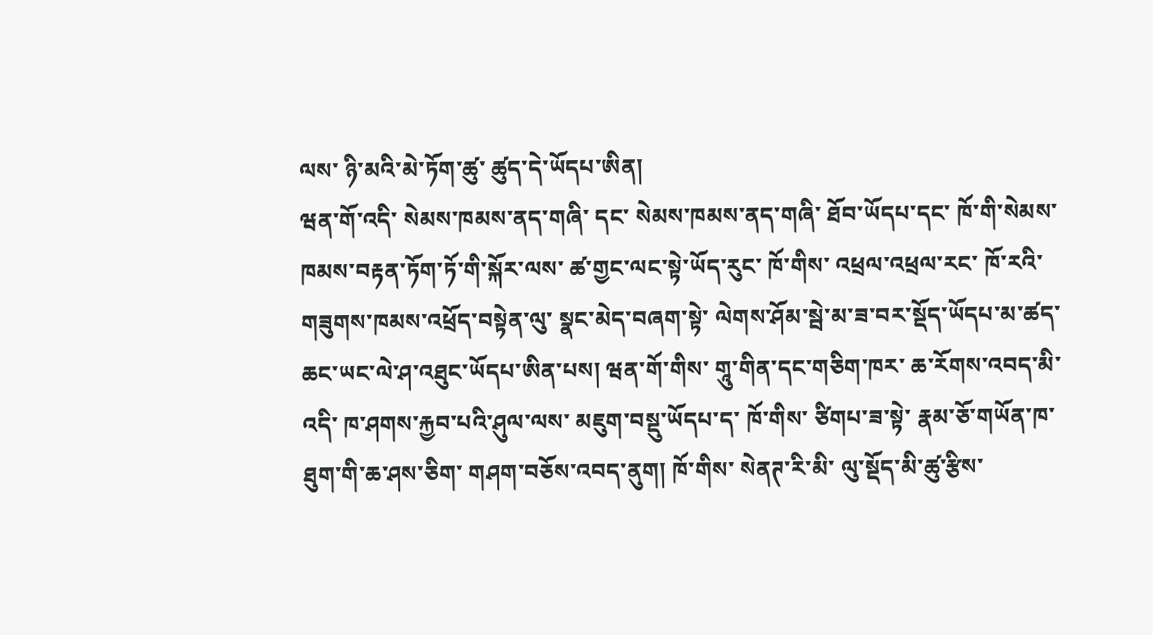ལས་ ཉི་མའི་མེ་ཏོག་ཚུ་ ཚུད་དེ་ཡོདཔ་ཨིན།
ཝན་གོ་འདི་ སེམས་ཁམས་ནད་གཞི་ དང་ སེམས་ཁམས་ནད་གཞི་ ཐོབ་ཡོདཔ་དང་ ཁོ་གི་སེམས་ཁམས་བརྟན་ཏོག་ཏོ་གི་སྐོར་ལས་ ཚ་གྱང་ལང་སྟེ་ཡོད་རུང་ ཁོ་གིས་ འཕྲལ་འཕྲལ་རང་ ཁོ་རའི་གཟུགས་ཁམས་འཕྲོད་བསྟེན་ལུ་ སྣང་མེད་བཞག་སྟེ་ ལེགས་ཤོམ་སྦེ་མ་ཟ་བར་སྡོད་ཡོདཔ་མ་ཚད་ ཆང་ཡང་ལེ་ཤ་འཐུང་ཡོདཔ་ཨིན་པས། ཝན་གོ་གིས་ གཱུ་གིན་དང་གཅིག་ཁར་ ཆ་རོགས་འབད་མི་འདི་ ཁ་ཤགས་རྐྱབ་པའི་ཤུལ་ལས་ མཇུག་བསྡུ་ཡོདཔ་ད་ ཁོ་གིས་ ཙིགཔ་ཟ་སྟེ་ རྣམ་ཅོ་གཡོན་ཁ་ཐུག་གི་ཆ་ཤས་ཅིག་ གཤག་བཅོས་འབད་ནུག། ཁོ་གིས་ སེནཊ་རི་མི་ ལུ་སྡོད་མི་ཚུ་རྩིས་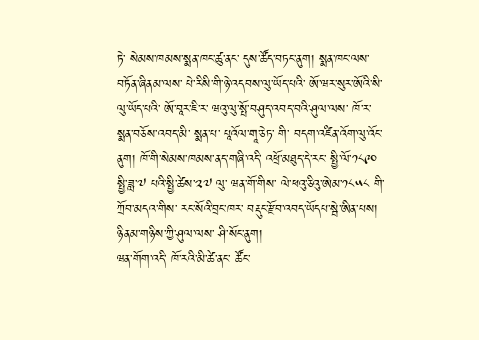ཏེ་ སེམས་ཁམས་སྨན་ཁང་ཚུ་ནང་ དུས་ཚོད་བཏང་ནུག། སྨན་ཁང་ལས་བཏོན་ཞིནམ་ལས་ པེ་རིསི་གི་ཉེ་འདབས་ལུ་ཡོད་པའི་ ཨོ་ཝར་སུར་ཨོའི་སི་ ལུ་ཡོད་པའི་ ཨོ་བཱར་ཇི་ར་ ཝའུ་ལུ་སྤོ་བཤུད་འབད་བའི་ཤུལ་ལས་ ཁོ་ར་ སྨན་བཅོས་འབད་མི་ སྨན་པ་ པཱའོལ་གཱ་ཅེཏ་ གི་ བདག་འཛིན་འོག་ལུ་འོང་ནུག། ཁོ་གི་སེམས་ཁམས་ནད་གཞི་འདི་ འཕྲོ་མཐུད་དེ་རང་ སྤྱི་ལོ་༡༨༩༠ སྤྱི་ཟླ་༧ པའི་སྤྱི་ཚེས་༢༧ ལུ་ ཝན་གོ་གིས་ ལེ་ཕའུ་ཅིའུ་ཨེམ་༡༨༥༨ གི་ ཀྲོབ་མདའ་གིས་ རང་སོའི་བྲང་ཁར་ བརྡུང་རྫོབ་འབད་ཡོདཔ་སྦེ་ཨིན་པས། ཉིནམ་གཉིས་ཀྱི་ཤུལ་ལས་ ཤི་སོང་ནུག།
ཝན་གོག་འདི་ ཁོ་རའི་མི་ཚེ་ནང་ ཚོང་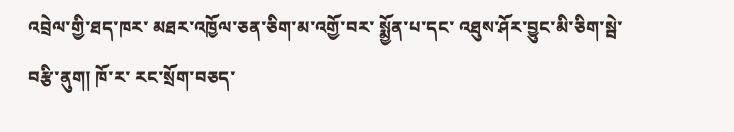འབྲེལ་གྱི་ཐད་ཁར་ མཐར་འཁྱོལ་ཅན་ཅིག་མ་འགྱོ་བར་ སྨྱོན་པ་དང་ འཐུས་ཤོར་བྱུང་མི་ཅིག་སྦེ་ བརྩི་ནུག། ཁོ་ར་ རང་སྲོག་བཅད་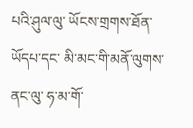པའི་ཤུལ་ལུ་ ཡོངས་གྲགས་ཐོན་ཡོདཔ་དང་ མི་མང་གི་མནོ་ལུགས་ནང་ལུ་ ཧ་མ་གོ་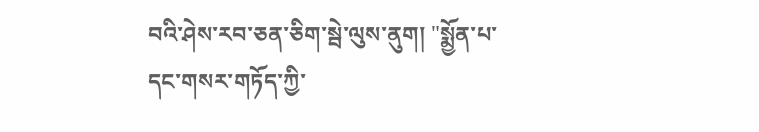བའི་ཤེས་རབ་ཅན་ཅིག་སྦེ་ལུས་ནུག། "སྨྱོན་པ་དང་གསར་གཏོད་ཀྱི་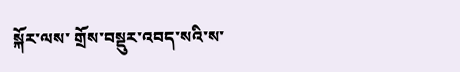སྐོར་ལས་ གྲོས་བསྡུར་འབད་སའི་ས་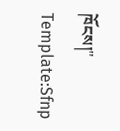ཁོངས།" Template:Sfnp